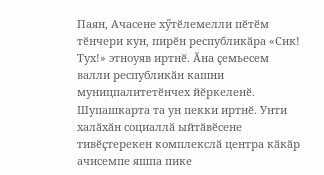Паян, Ачасене хӳтӗлемелли пӗтӗм тӗнчери кун, пирӗн республикӑра «Сик! Тух!» этноуяв иртнӗ. Ӑна ҫемьесем валли республикӑн кашни муницпалитетӗнчех йӗркеленӗ. Шупашкарта та ун пекки иртнӗ. Унти халӑхӑн социаллӑ ыйтӑвӗсене тивӗҫтерекен комплекслӑ центра кӑкӑр ачисемпе яшпа пике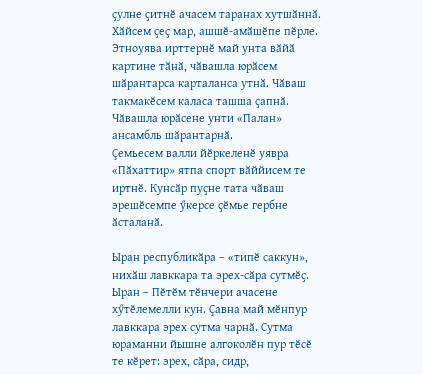ҫулне ҫитнӗ ачасем таранах хутшӑннӑ. Хӑйсем ҫеҫ мар, ашшӗ-амӑшӗпе пӗрле.
Этноуява ирттернӗ май унта вӑйӑ картине тӑнӑ, чӑвашла юрӑсем шӑрантарса карталанса утнӑ. Чӑваш такмакӗсем каласа ташша ҫапнӑ. Чӑвашла юрӑсене унти «Палан» ансамбль шӑрантарнӑ.
Ҫемьесем валли йӗркеленӗ уявра «Пӑхаттир» ятпа спорт вӑййисем те иртнӗ. Кунсӑр пуҫне тата чӑваш эрешӗсемпе ӳкерсе ҫӗмье гербне ӑсталанӑ.

Ыран республикӑра – «типӗ саккун», нихӑш лавккара та эрех-сӑра сутмӗҫ.
Ыран – Пӗтӗм тӗнчери ачасене хӳтӗлемелли кун. Ҫавна май мӗнпур лавккара эрех сутма чарнӑ. Сутма юраманни йышне алгоколӗн пур тӗсӗ те кӗрет: эрех, сӑра, сидр,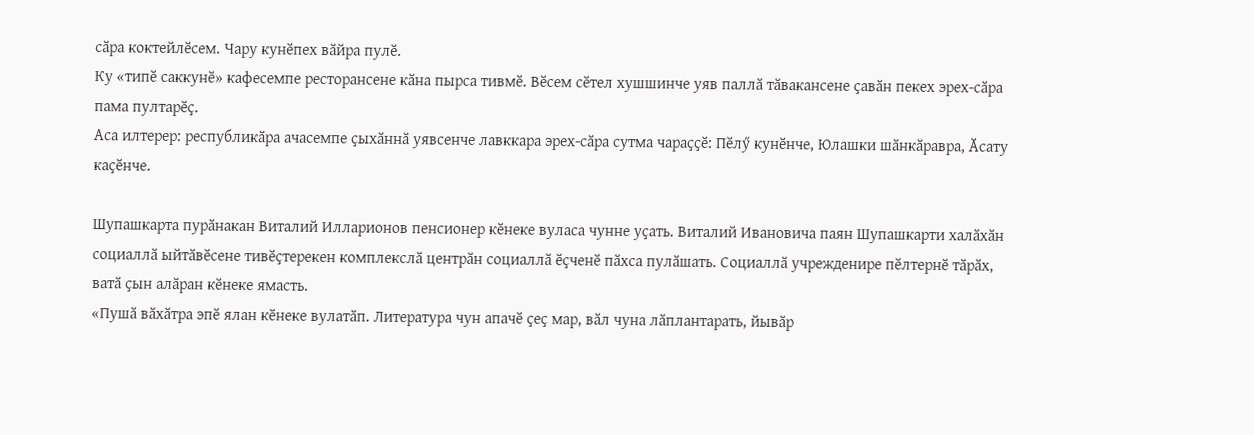сӑра коктейлӗсем. Чару кунӗпех вӑйра пулӗ.
Ку «типӗ саккунӗ» кафесемпе ресторансене кӑна пырса тивмӗ. Вӗсем сӗтел хушшинче уяв паллӑ тӑвакансене ҫавӑн пекех эрех-сӑра пама пултарӗҫ.
Аса илтерер: республикӑра ачасемпе ҫыхӑннӑ уявсенче лавккара эрех-сӑра сутма чараҫҫӗ: Пӗлӳ кунӗнче, Юлашки шӑнкӑравра, Ӑсату каҫӗнче.

Шупашкарта пурӑнакан Виталий Илларионов пенсионер кӗнеке вуласа чунне уҫать. Виталий Ивановича паян Шупашкарти халӑхӑн социаллӑ ыйтӑвӗсене тивӗҫтерекен комплекслӑ центрӑн социаллӑ ӗҫченӗ пӑхса пулӑшать. Социаллӑ учрежденире пӗлтернӗ тӑрӑх, ватӑ ҫын алӑран кӗнеке ямасть.
«Пушӑ вӑхӑтра эпӗ ялан кӗнеке вулатӑп. Литература чун апачӗ ҫеҫ мар, вӑл чуна лӑплантарать, йывӑр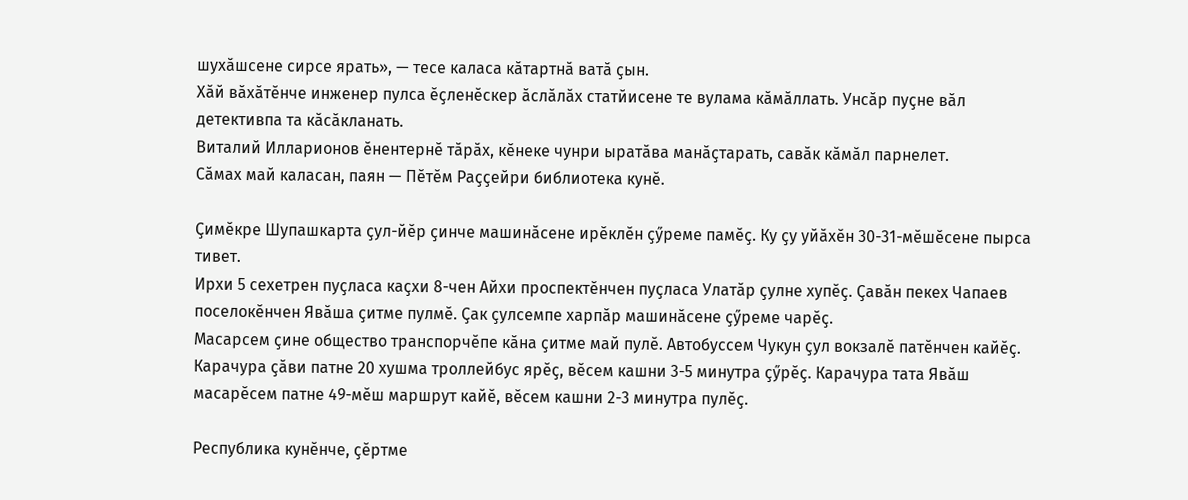шухӑшсене сирсе ярать», — тесе каласа кӑтартнӑ ватӑ ҫын.
Хӑй вӑхӑтӗнче инженер пулса ӗҫленӗскер ӑслӑлӑх статйисене те вулама кӑмӑллать. Унсӑр пуҫне вӑл детективпа та кӑсӑкланать.
Виталий Илларионов ӗнентернӗ тӑрӑх, кӗнеке чунри ыратӑва манӑҫтарать, савӑк кӑмӑл парнелет.
Сӑмах май каласан, паян — Пӗтӗм Раҫҫейри библиотека кунӗ.

Ҫимӗкре Шупашкарта ҫул-йӗр ҫинче машинӑсене ирӗклӗн ҫӳреме памӗҫ. Ку ҫу уйӑхӗн 30-31-мӗшӗсене пырса тивет.
Ирхи 5 сехетрен пуҫласа каҫхи 8-чен Айхи проспектӗнчен пуҫласа Улатӑр ҫулне хупӗҫ. Ҫавӑн пекех Чапаев поселокӗнчен Явӑша ҫитме пулмӗ. Ҫак ҫулсемпе харпӑр машинӑсене ҫӳреме чарӗҫ.
Масарсем ҫине общество транспорчӗпе кӑна ҫитме май пулӗ. Автобуссем Чукун ҫул вокзалӗ патӗнчен кайӗҫ. Карачура ҫӑви патне 20 хушма троллейбус ярӗҫ, вӗсем кашни 3-5 минутра ҫӳрӗҫ. Карачура тата Явӑш масарӗсем патне 49-мӗш маршрут кайӗ, вӗсем кашни 2-3 минутра пулӗҫ.

Республика кунӗнче, ҫӗртме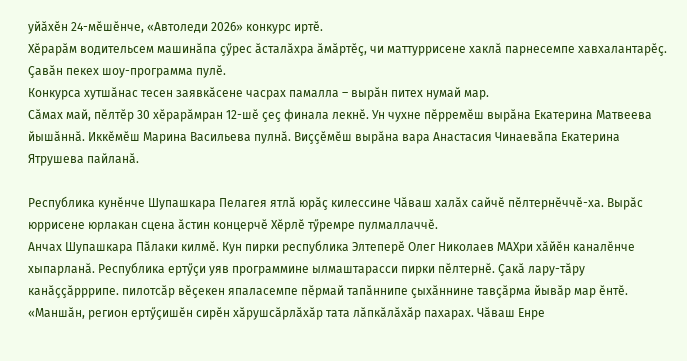уйӑхӗн 24-мӗшӗнче, «Автоледи 2026» конкурс иртӗ.
Хӗрарӑм водительсем машинӑпа ҫӳрес ӑсталӑхра ӑмӑртӗҫ, чи маттуррисене хаклӑ парнесемпе хавхалантарӗҫ. Ҫавӑн пекех шоу-программа пулӗ.
Конкурса хутшӑнас тесен заявкӑсене часрах памалла – вырӑн питех нумай мар.
Сӑмах май, пӗлтӗр 30 хӗрарӑмран 12-шӗ ҫеҫ финала лекнӗ. Ун чухне пӗрремӗш вырӑна Екатерина Матвеева йышӑннӑ. Иккӗмӗш Марина Васильева пулнӑ. Виҫҫӗмӗш вырӑна вара Анастасия Чинаевӑпа Екатерина Ятрушева пайланӑ.

Республика кунӗнче Шупашкара Пелагея ятлӑ юрӑҫ килессине Чӑваш халӑх сайчӗ пӗлтернӗччӗ-ха. Вырӑс юррисене юрлакан сцена ӑстин концерчӗ Хӗрлӗ тӳремре пулмаллаччӗ.
Анчах Шупашкара Пӑлаки килмӗ. Кун пирки республика Элтеперӗ Олег Николаев МАХри хӑйӗн каналӗнче хыпарланӑ. Республика ертӳҫи уяв программине ылмаштарасси пирки пӗлтернӗ. Ҫакӑ лару-тӑру канӑҫҫӑрррипе. пилотсӑр вӗҫекен япаласемпе пӗрмай тапӑннипе ҫыхӑннине тавҫӑрма йывӑр мар ӗнтӗ.
«Маншӑн, регион ертӳҫишӗн сирӗн хӑрушсӑрлӑхӑр тата лӑпкӑлӑхӑр пахарах. Чӑваш Енре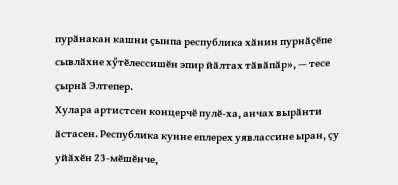пурӑнакан кашни ҫынпа республика хӑнин пурнӑҫӗпе сывлӑхне хӳтӗлессишӗн эпир йӑлтах тӑвӑпӑр», — тесе ҫырнӑ Элтепер.
Хулара артистсен концерчӗ пулӗ-ха, анчах вырӑнти ӑстасен. Республика кунне еплерех уявлассине ыран, ҫу уйӑхӗн 23-мӗшӗнче,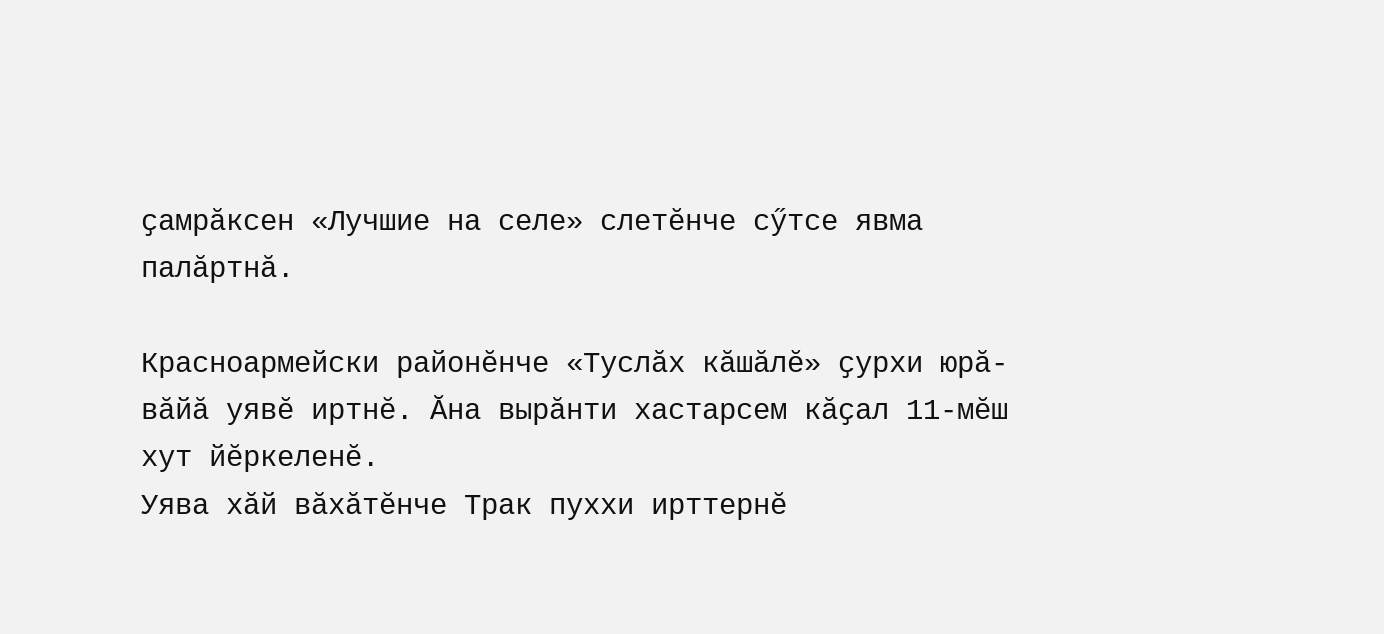ҫамрӑксен «Лучшие на селе» слетӗнче сӳтсе явма палӑртнӑ.

Красноармейски районӗнче «Туслӑх кӑшӑлӗ» ҫурхи юрӑ-вӑйӑ уявӗ иртнӗ. Ӑна вырӑнти хастарсем кӑҫал 11-мӗш хут йӗркеленӗ.
Уява хӑй вӑхӑтӗнче Трак пуххи ирттернӗ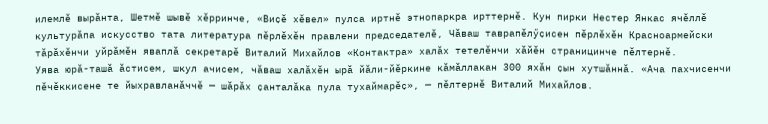илемлӗ вырӑнта, Шетмӗ шывӗ хӗрринче, «Виҫӗ хӗвел» пулса иртнӗ этнопаркра ирттернӗ. Кун пирки Нестер Янкас ячӗллӗ культурӑпа искусство тата литература пӗрлӗхӗн правлени председателӗ, Чӑваш таврапӗлӳҫисен пӗрлӗхӗн Красноармейски тӑрӑхӗнчи уйрӑмӗн яваплӑ секретарӗ Виталий Михайлов «Контактра» халӑх тетелӗнчи хӑйӗн страницинче пӗлтернӗ.
Уява юрӑ-ташӑ ӑстисем, шкул ачисем, чӑваш халӑхӗн ырӑ йӑли-йӗркине кӑмӑллакан 300 яхӑн ҫын хутшӑннӑ. «Ача пахчисенчи пӗчӗккисене те йыхравланӑччӗ — шӑрӑх ҫанталӑка пула тухаймарӗҫ», — пӗлтернӗ Виталий Михайлов.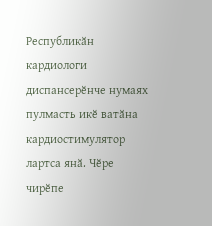Республикӑн кардиологи диспансерӗнче нумаях пулмасть икӗ ватӑна кардиостимулятор лартса янӑ. Чӗре чирӗпе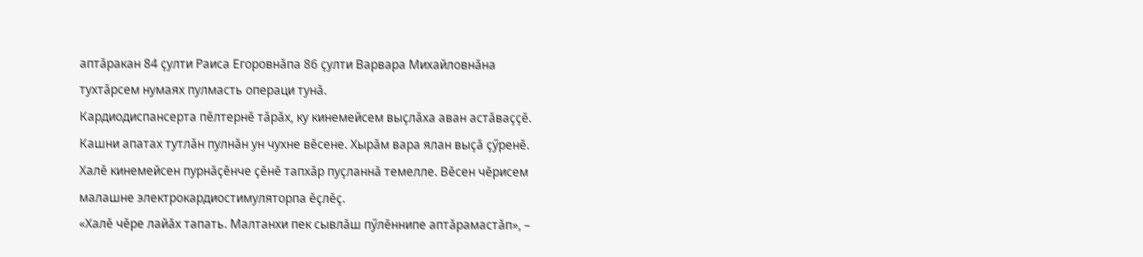аптӑракан 84 ҫулти Раиса Егоровнӑпа 86 ҫулти Варвара Михайловнӑна тухтӑрсем нумаях пулмасть операци тунӑ.
Кардиодиспансерта пӗлтернӗ тӑрӑх, ку кинемейсем выҫлӑха аван астӑваҫҫӗ. Кашни апатах тутлӑн пулнӑн ун чухне вӗсене. Хырӑм вара ялан выҫӑ ҫӳренӗ.
Халӗ кинемейсен пурнӑҫӗнче ҫӗнӗ тапхӑр пуҫланнӑ темелле. Вӗсен чӗрисем малашне электрокардиостимуляторпа ӗҫлӗҫ.
«Халӗ чӗре лайӑх тапать. Малтанхи пек сывлӑш пӳлӗннипе аптӑрамастӑп», –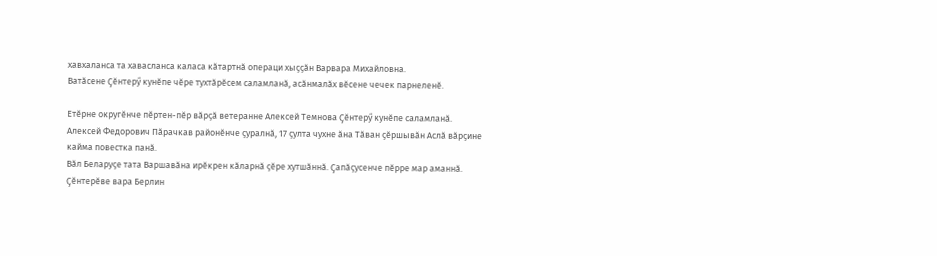хавхаланса та хавасланса каласа кӑтартнӑ операци хыҫҫӑн Варвара Михайловна.
Ватӑсене Ҫӗнтерӳ кунӗпе чӗре тухтӑрӗсем саламланӑ, асӑнмалӑх вӗсене чечек парнеленӗ.

Етӗрне округӗнче пӗртен-пӗр вӑрҫӑ ветеранне Алексей Темнова Ҫӗнтерӳ кунӗпе саламланӑ.
Алексей Федорович Пӑрачкав районӗнче ҫуралнӑ, 17 ҫулта чухне ӑна Тӑван ҫӗршывӑн Аслӑ вӑрҫине кайма повестка панӑ.
Вӑл Беларуҫе тата Варшавӑна ирӗкрен кӑларнӑ ҫӗре хутшӑннӑ. Ҫапӑҫусенче пӗрре мар аманнӑ. Ҫӗнтерӗве вара Берлин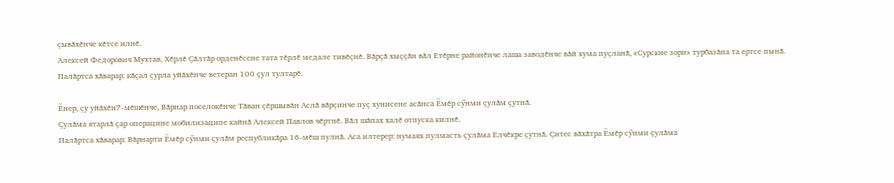ҫывӑхӗнче кӗтсе илнӗ.
Алексей Федорович Мухтав, Хӗрлӗ Ҫӑлтӑр орденӗсене тата тӗрлӗ медале тивӗҫнӗ. Вӑрҫӑ хыҫҫӑн вӑл Етӗрне районӗнче лаша заводӗнче вӑй хума пуҫланӑ, «Сурские зори» турбазӑна та ертсе пынӑ.
Палӑртса хӑварар: кӑҫал ҫурла уйӑхӗнче ветеран 100 ҫул тултарӗ.

Ӗнер, ҫу уйӑхӗн7-мӗшӗнче, Вӑрнар поселокӗнче Тӑван ҫӗршывӑн Аслӑ вӑрҫинче пуҫ хунисене асӑнса Ӗмӗр сӳнми ҫулӑм ҫутнӑ.
Ҫулӑма ятарлӑ ҫар операцине мобилизаципе кайнӑ Алексей Павлов чӗртнӗ. Вӑл шӑпах халӗ отпуска килнӗ.
Палӑртса хӑварар: Вӑрнарти Ӗмӗр сӳнми ҫулӑм республикӑра 16-мӗш пулнӑ. Аса илтерер: нумаях пулмасть ҫулӑма Елчӗкре ҫутнӑ. Ҫитес вӑхӑтра Ӗмӗр сӳнми ҫулӑма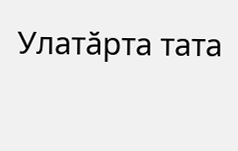Улатӑрта тата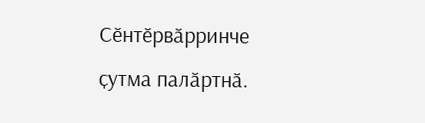Сӗнтӗрвӑрринче ҫутма палӑртнӑ.